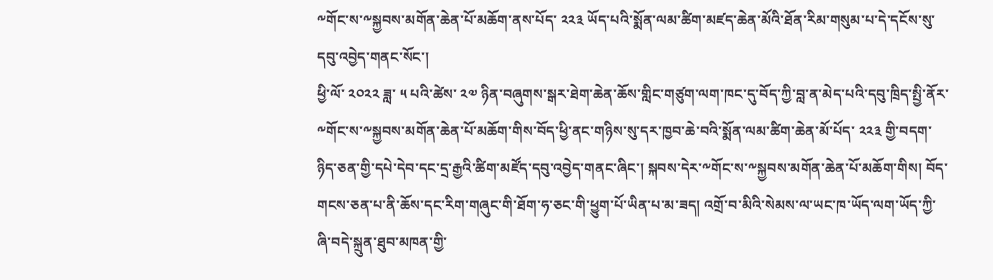༸གོང་ས་༸སྐྱབས་མགོན་ཆེན་པོ་མཆོག་ནས་པོད་ ༢༢༣ ཡོད་པའི་སྨོན་ལམ་ཚིག་མཛད་ཆེན་མོའི་ཐོན་རིམ་གསུམ་པ་དེ་དངོས་སུ་དབུ་འབྱེད་གནང་སོང་།
ཕྱི་ལོ་ ༢༠༢༢ ཟླ་ ༥ པའི་ཚེས་ ༢༧ ཉིན་བཞུགས་སྒར་ཐེག་ཆེན་ཆོས་གླིང་གཙུག་ལག་ཁང་དུ་བོད་ཀྱི་བླ་ན་མེད་པའི་དབུ་ཁྲིད་སྤྱི་ནོར་༸གོང་ས་༸སྐྱབས་མགོན་ཆེན་པོ་མཆོག་གིས་བོད་ཕྱི་ནང་གཉིས་སུ་དར་ཁྱབ་ཆེ་བའི་སྨོན་ལམ་ཚིག་ཆེན་མོ་པོད་ ༢༢༣ གྱི་བདག་ཉིད་ཅན་གྱི་དཔེ་དེབ་དང་དྲ་རྒྱའི་ཚིག་མཛོད་དབུ་འབྱེད་གནང་ཞིང་། སྐབས་དེར་༸གོང་ས་༸སྐྱབས་མགོན་ཆེན་པོ་མཆོག་གིས། བོད་གངས་ཅན་པ་ནི་ཆོས་དང་རིག་གཞུང་གི་ཐོག་ཧ་ཅང་གི་ཕྱུག་པོ་ཡིན་པ་མ་ཟད། འགྲོ་བ་མིའི་སེམས་ལ་ཡང་ཁ་ཡོད་ལག་ཡོད་ཀྱི་ཞི་བདེ་སྐྲུན་ཐུབ་མཁན་གྱི་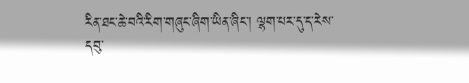རིན་ཐང་ཆེ་བའི་རིག་གཞུང་ཞིག་ཡིན་ཞིང་། ལྷག་པར་དུ་ད་རེས་དབུ་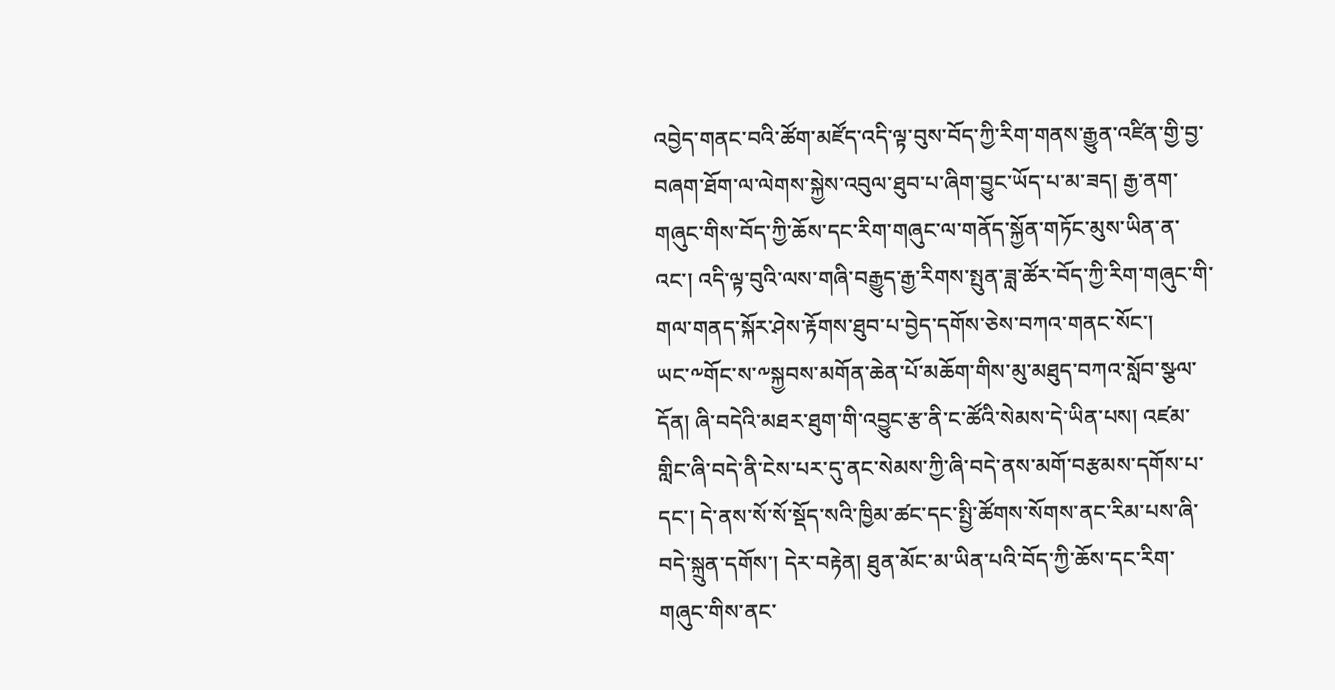འབྱེད་གནང་བའི་ཚོག་མཛོད་འདི་ལྟ་བུས་བོད་ཀྱི་རིག་གནས་རྒྱུན་འཛིན་གྱི་བྱ་བཞག་ཐོག་ལ་ལེགས་སྐྱེས་འབུལ་ཐུབ་པ་ཞིག་བྱུང་ཡོད་པ་མ་ཟད། རྒྱ་ནག་གཞུང་གིས་བོད་ཀྱི་ཆོས་དང་རིག་གཞུང་ལ་གནོད་སྐྱོན་གཏོང་མུས་ཡིན་ན་འང་། འདི་ལྟ་བུའི་ལས་གཞི་བརྒྱུད་རྒྱ་རིགས་སྤུན་ཟླ་ཚོར་བོད་ཀྱི་རིག་གཞུང་གི་གལ་གནད་སྐོར་ཤེས་རྟོགས་ཐུབ་པ་བྱེད་དགོས་ཅེས་བཀའ་གནང་སོང་།
ཡང་༸གོང་ས་༸སྐྱབས་མགོན་ཆེན་པོ་མཆོག་གིས་མུ་མཐུད་བཀའ་སློབ་སྩལ་དོན། ཞི་བདེའི་མཐར་ཐུག་གི་འབྱུང་རྩ་ནི་ང་ཚོའི་སེམས་དེ་ཡིན་པས། འཛམ་གླིང་ཞི་བདེ་ནི་ངེས་པར་དུ་ནང་སེམས་ཀྱི་ཞི་བདེ་ནས་མགོ་བརྩམས་དགོས་པ་དང་། དེ་ནས་སོ་སོ་སྡོད་སའི་ཁྱིམ་ཚང་དང་སྤྱི་ཚོགས་སོགས་ནང་རིམ་པས་ཞི་བདེ་སྐྲུན་དགོས་། དེར་བརྟེན། ཐུན་མོང་མ་ཡིན་པའི་བོད་ཀྱི་ཆོས་དང་རིག་གཞུང་གིས་ནང་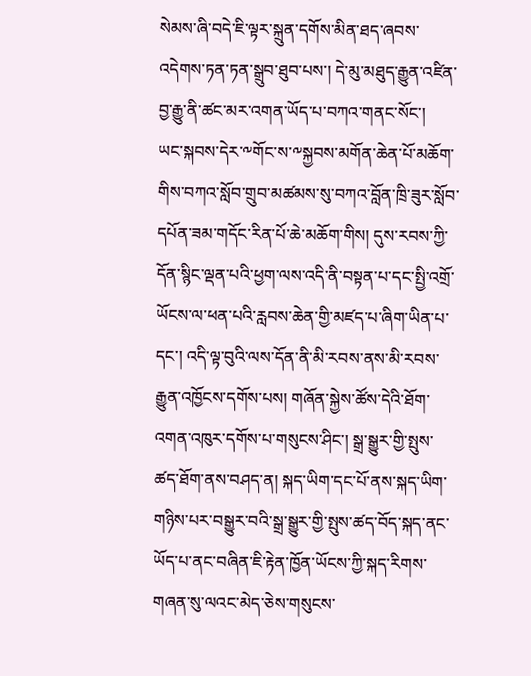སེམས་ཞི་བདེ་ཇི་ལྟར་སྐྲུན་དགོས་མིན་ཐད་ཞབས་འདེགས་ཏན་ཏན་སྒྲུབ་ཐུབ་པས་། དེ་མུ་མཐུད་རྒྱུན་འཛིན་བྱ་རྒྱུ་ནི་ཚང་མར་འགན་ཡོད་པ་བཀའ་གནང་སོང་།
ཡང་སྐབས་དེར་༸གོང་ས་༸སྐྱབས་མགོན་ཆེན་པོ་མཆོག་གིས་བཀའ་སློབ་གྲུབ་མཚམས་སུ་བཀའ་བློན་ཁྲི་ཟུར་སློབ་དཔོན་ཟམ་གདོང་རིན་པོ་ཆེ་མཆོག་གིས། དུས་རབས་ཀྱི་དོན་སྙིང་ལྡན་པའི་ཕྱག་ལས་འདི་ནི་བསྟན་པ་དང་སྤྱི་འགྲོ་ཡོངས་ལ་ཕན་པའི་རླབས་ཆེན་གྱི་མཛད་པ་ཞིག་ཡིན་པ་དང་། འདི་ལྟ་བུའི་ལས་དོན་ནི་མི་རབས་ནས་མི་རབས་རྒྱུན་འཁྱོངས་དགོས་པས། གཞོན་སྐྱེས་ཚོས་དེའི་ཐོག་འགན་འཁུར་དགོས་པ་གསུངས་ཤིང་། སྒྲ་སྒྱུར་གྱི་སྤུས་ཚད་ཐོག་ནས་བཤད་ན། སྐད་ཡིག་དང་པོ་ནས་སྐད་ཡིག་གཉིས་པར་བསྒྱུར་བའི་སྒྲ་སྒྱུར་གྱི་སྤུས་ཚད་བོད་སྐད་ནང་ཡོད་པ་ནང་བཞིན་ཇི་རྟེན་ཁྱོན་ཡོངས་ཀྱི་སྐད་རིགས་གཞན་སུ་ལའང་མེད་ཅེས་གསུངས་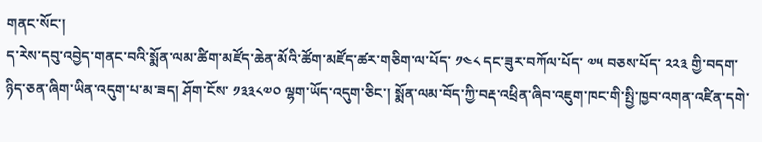གནང་སོང་།
ད་རེས་དབུ་འབྱེད་གནང་བའི་སྨོན་ལམ་ཚིག་མཛོད་ཆེན་མོའི་ཚོག་མཛོད་ཚར་གཅིག་ལ་པོད་ ༡༤༨ དང་ཟུར་བཀོལ་པོད་ ༧༥ བཅས་པོད་ ༢༢༣ གྱི་བདག་ཉིད་ཅན་ཞིག་ཡིན་འདུག་པ་མ་ཟད། ཤོག་ངོས་ ༡༣༣༨༧༠ ལྷག་ཡོད་འདུག་ཅིང་། སྨོན་ལམ་བོད་ཀྱི་བརྡ་འཕྲིན་ཞིབ་འཇུག་ཁང་གི་སྤྱི་ཁྱབ་འགན་འཛིན་དགེ་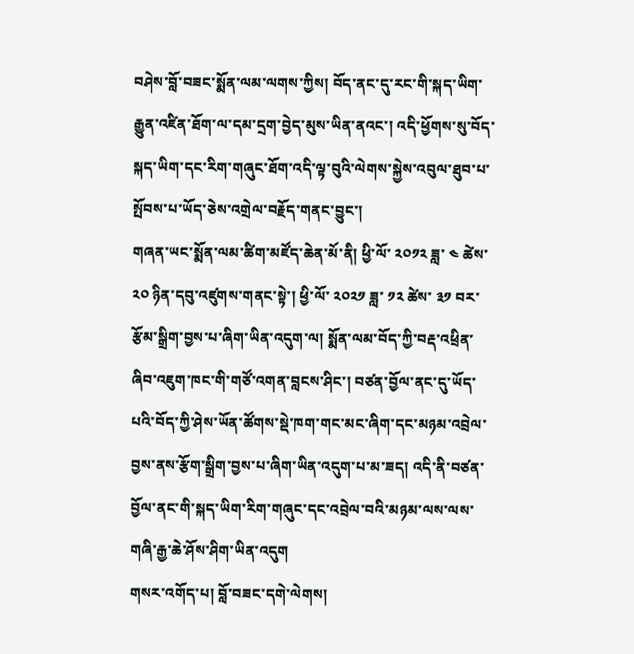བཤེས་བློ་བཟང་སྨོན་ལམ་ལགས་ཀྱིས། བོད་ནང་དུ་རང་གི་སྐད་ཡིག་རྒྱུན་འཛིན་ཐོག་ལ་དམ་དྲག་བྱེད་མུས་ཡིན་ནའང་། འདི་ཕྱོགས་སུ་བོད་སྐད་ཡིག་དང་རིག་གཞུང་ཐོག་འདི་ལྟ་བུའི་ལེགས་སྐྱེས་འབུལ་ཐུབ་པ་སྤོབས་པ་ཡོད་ཅེས་འགྲེལ་བརྗོད་གནང་བྱུང་།
གཞན་ཡང་སྨོན་ལམ་ཚིག་མཛོད་ཆེན་མོ་ནི། ཕྱི་ལོ་ ༢༠༡༢ ཟླ་ ༤ ཚེས་ ༢༠ ཉིན་དབུ་འཛུགས་གནང་སྟེ་། ཕྱི་ལོ་ ༢༠༢༡ ཟླ་ ༡༢ ཚེས་ ༣༡ བར་རྩོམ་སྒྲིག་བྱས་པ་ཞིག་ཡིན་འདུག་ལ། སྨོན་ལམ་བོད་ཀྱི་བརྡ་འཕྲིན་ཞིབ་འཇུག་ཁང་གི་གཙོ་འགན་བླངས་ཤིང་། བཙན་བྱོལ་ནང་དུ་ཡོད་པའི་བོད་ཀྱི་ཤེས་ཡོན་ཚོགས་སྡེ་ཁག་གང་མང་ཞིག་དང་མཉམ་འབྲེལ་བྱས་ནས་རྩོག་སྒྲིག་བྱས་པ་ཞིག་ཡིན་འདུག་པ་མ་ཟད། འདི་ནི་བཙན་བྱོལ་ནང་གི་སྐད་ཡིག་རིག་གཞུང་དང་འབྲེལ་བའི་མཉམ་ལས་ལས་གཞི་རྒྱ་ཆེ་ཤོས་ཤིག་ཡིན་འདུག
གསར་འགོད་པ། བློ་བཟང་དགེ་ལེགས།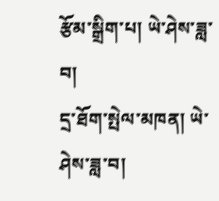རྩོམ་སྒྲིག་པ། ཡེ་ཤེས་ཟླ་བ།
དྲ་ཐོག་སྤེལ་མཁན། ཡེ་ཤེས་ཟླ་བ།